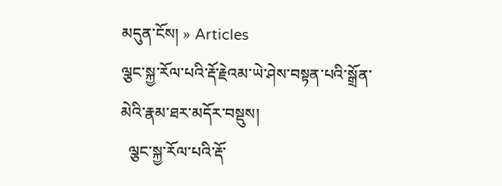མདུན་ངོས། » Articles
ལྕང་སྐྱ་རོལ་པའི་རྡོ་རྗེའམ་ཡེ་ཤེས་བསྟན་པའི་སྒྲོན་མེའི་རྣམ་ཐར་མདོར་བསྡུས།
  ལྕང་སྐྱ་རོལ་པའི་རྡོ་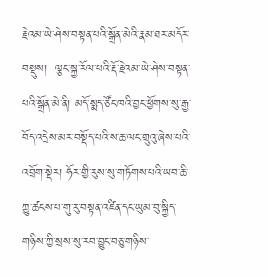རྗེའམ་ཡེ་ཤེས་བསྟན་པའི་སྒྲོན་མེའི་རྣམ་ཐར་མདོར་བསྡུས།  ལྕང་སྐྱ་རོལ་པའི་རྡོ་རྗེའམ་ཡེ་ཤེས་བསྟན་པའི་སྒྲོན་མེ་ནི། མདོ་སྨད་ཙོང་ཁའི་བྱང་ཕྱོགས་སུ་རྒྱ་བོད་འདྲེས་མར་བསྡོད་པའི་ས་ཆ་ལང་གྲུའུ་ཞེས་པའི་འབྲོག་སྡེར། ཧོར་གྱི་རུས་སུ་གཏོགས་པའི་ཡབ་ཆི་ཀྱུ་ཚངས་པ་གུ་རུ་བསྟན་འཛིན་དང་ཡུམ་བུ་སྐྱིད་གཉིས་ཀྱི་སྲས་སུ་རབ་བྱུང་བཅུ་གཉིས་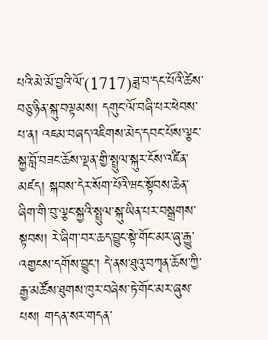པའི་མེ་མོ་བྱའི་ལོ་(1717)ཟླ་བ་དང་པོའི་ཚེས་བཅུ་ཉིན་སྐུ་བལྟམས། དགུང་ལོ་བཞི་པར་ཕེབས་པ་ན། འཇམ་བཞད་འཇིགས་མེད་དབང་པོས་ལྕང་སྐྱ་བློ་བཟང་ཆོས་ལྡན་གྱི་སྤྲུལ་སྐུར་ངོས་འཛིན་མཛད། སྐབས་དེར་སོག་པོའི་ཝང་སྟོབས་ཆེན་ཞིག་གི་བུ་ལྕང་སྐྱའི་སྤྲུལ་སྐུ་ཡིན་པར་བསྒྲགས་སྟབས། རེ་ཞིག་བར་ཆད་བྱུང་སྟེ་གོང་མར་ཞུ་རྒྱུ་འགྱངས་དགོས་བྱུང་། དེ་ནས་ཐུའུ་བཀྭན་ཆོས་ཀྱི་རྒྱ་མཚོས་ཐུགས་ཁུར་བཞེས་ཏེ་གོང་མར་ཞུས་པས། གདན་སར་གདན་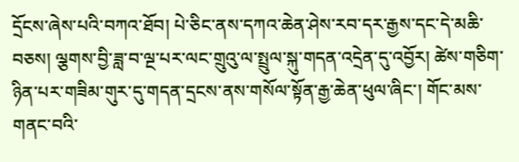དྲོངས་ཞེས་པའི་བཀའ་ཐོབ། པེ་ཅིང་ནས་དཀའ་ཆེན་ཤེས་རབ་དར་རྒྱས་དང་དེ་མཆི་བཅས། ལྕགས་བྱི་ཟླ་བ་ལྔ་པར་ལང་གྲུའུ་ལ་སྤྲུལ་སྐུ་གདན་འདྲེན་དུ་འབྱོར། ཚེས་གཅིག་ཉིན་པར་གཟིམ་གུར་དུ་གདན་དྲངས་ནས་གསོལ་སྟོན་རྒྱ་ཆེན་ཕུལ་ཞིང་། གོང་མས་གནང་བའི་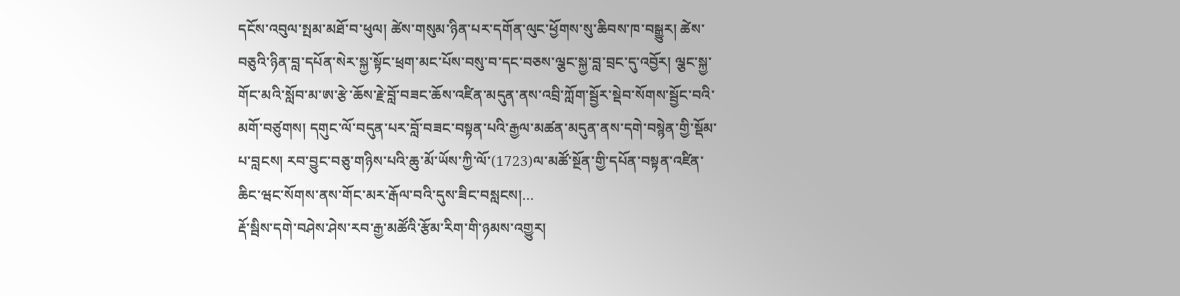དངོས་འབུལ་སྤམ་མཐོ་བ་ཕུལ། ཚེས་གསུམ་ཉིན་པར་དགོན་ལུང་ཕྱོགས་སུ་ཆིབས་ཁ་བསྒྱུར། ཚེས་བཅུའི་ཉིན་བླ་དཔོན་སེར་སྐྱ་སྟོང་ཕྲག་མང་པོས་བསུ་བ་དང་བཅས་ལྕང་སྐྱ་བླ་བྲང་དུ་འབྱོར། ལྕང་སྐྱ་གོང་མའི་སློབ་མ་ཨ་རྩེ་ཆོས་རྗེ་བློ་བཟང་ཆོས་འཛིན་མདུན་ནས་འབྲི་ཀློག་སྦྱོར་སྡེབ་སོགས་སྦྱོང་བའི་མགོ་བཙུགས། དགུང་ལོ་བདུན་པར་བློ་བཟང་བསྟན་པའི་རྒྱལ་མཚན་མདུན་ནས་དགེ་བསྙེན་གྱི་སྡོམ་པ་བླངས། རབ་བྱུང་བཅུ་གཉིས་པའི་ཆུ་མོ་ཡོས་ཀྱི་ལོ་(1723)ལ་མཚོ་སྔོན་གྱི་དཔོན་བསྟན་འཛིན་ཆིང་ཝང་སོགས་ནས་གོང་མར་རྒོལ་བའི་དུས་ཟིང་བསླངས།…
རྡོ་སྦིས་དགེ་བཤེས་ཤེས་རབ་རྒྱ་མཚོའི་རྩོམ་རིག་གི་ཉམས་འགྱུར།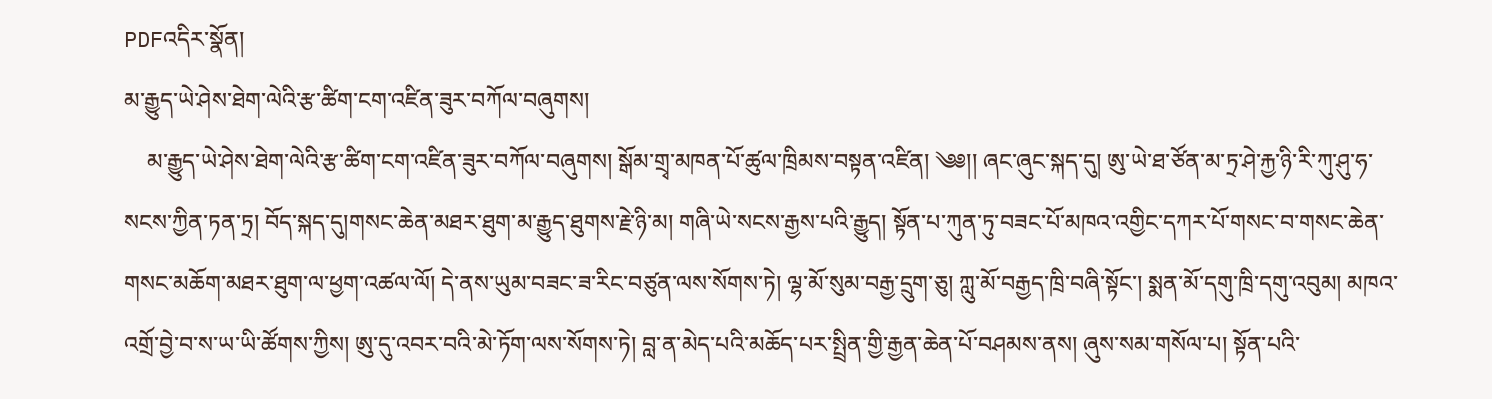PDFའདིར་སྣོན།
མ་རྒྱུད་ཡེ་ཤེས་ཐེག་ལེའི་རྩ་ཚིག་ངག་འཛིན་ཟུར་བཀོལ་བཞུགས།
    མ་རྒྱུད་ཡེ་ཤེས་ཐེག་ལེའི་རྩ་ཚིག་ངག་འཛིན་ཟུར་བཀོལ་བཞུགས། སྒོམ་གྲྭ་མཁན་པོ་ཚུལ་ཁྲིམས་བསྟན་འཛིན། ༄༅།། ཞང་ཞུང་སྐད་དུ། ཨུ་ཡེ་ཐ་ཙོན་མ་ཏྲ་ཤེ་རྐྱ་ཉི་རི་ཀུ་ཤུ་ཧ་སངས་ཀྱིན་ཏན་ཏྲ། བོད་སྐད་དུ།གསང་ཆེན་མཐར་ཐུག་མ་རྒྱུད་ཐུགས་རྗེ་ཉི་མ། གཞི་ཡེ་སངས་རྒྱས་པའི་རྒྱུད། སྟོན་པ་ཀུན་ཏུ་བཟང་པོ་མཁའ་འགྱིང་དཀར་པོ་གསང་བ་གསང་ཆེན་གསང་མཆོག་མཐར་ཐུག་ལ་ཕྱག་འཚལ་ལོ། དེ་ནས་ཡུམ་བཟང་ཟ་རིང་བཙུན་ལས་སོགས་ཏེ། ལྷ་མོ་སུམ་བརྒྱ་དྲུག་ཅུ། ཀླུ་མོ་བརྒྱད་ཁྲི་བཞི་སྟོང་། སྨན་མོ་དགུ་ཁྲི་དགུ་འབུམ། མཁའ་འགྲོ་བྱེ་བ་ས་ཡ་ཡི་ཚོགས་ཀྱིས། ཨུ་དུ་འབར་བའི་མེ་ཏོག་ལས་སོགས་ཏེ། བླ་ན་མེད་པའི་མཆོད་པར་སྤྲིན་གྱི་རྒྱན་ཆེན་པོ་བཤམས་ནས། ཞུས་སམ་གསོལ་པ། སྟོན་པའི་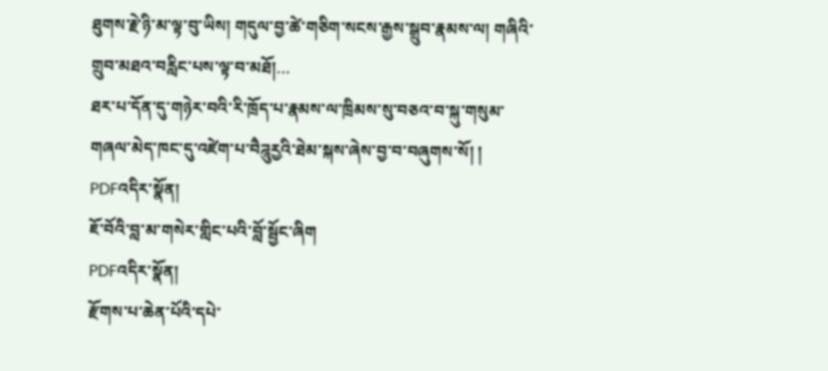ཐུགས་རྗེ་ཉི་མ་ལྟ་བུ་ཡིས། གདུལ་བྱ་ཚེ་གཅིག་སངས་རྒྱས་སྒྲུབ་རྣམས་ལ། གཞིའི་གྲུབ་མཐའ་བརླིང་པས་ལྟ་བ་མཐོ།…
ཐར་པ་དོན་དུ་གཉེར་བའི་རི་ཁྲོད་པ་རྣམས་ལ་ཁྲིམས་སུ་བཅའ་བ་སྐུ་གསུམ་གཞལ་མེད་ཁང་དུ་འཛེག་པ་བཻཌཱུརྱའི་ཐེམ་སྐས་ཞེས་བྱ་བ་བཞུགས་སོ། །
PDFའདིར་སྣོན།
ཇོ་བོའི་བླ་མ་གསེར་གླིང་པའི་བློ་སྦྱོང་ཞིག
PDFའདིར་སྣོན།
རྫོགས་པ་ཆེན་པོའི་དཔེ་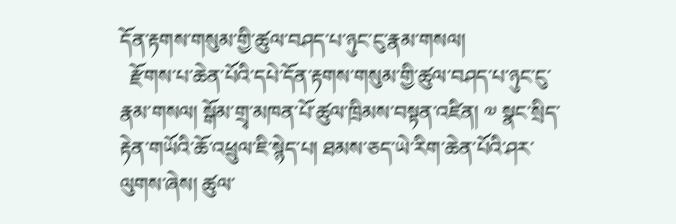དོན་རྟགས་གསུམ་གྱི་ཚུལ་བཤད་པ་ཉུང་ངུ་རྣམ་གསལ།
  རྫོགས་པ་ཆེན་པོའི་དཔེ་དོན་རྟགས་གསུམ་གྱི་ཚུལ་བཤད་པ་ཉུང་ངུ་རྣམ་གསལ། སྒོམ་གྲྭ་མཁན་པོ་ཚུལ་ཁྲིམས་བསྟན་འཛིན། ༧ སྣང་སྲིད་རྟེན་གཡོའི་ཆོ་འཕྲུལ་ཇི་སྙེད་པ། ཐམས་ཅད་ཡེ་རིག་ཆེན་པོའི་ཤར་ལུགས་ཞེས། ཚུལ་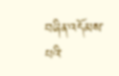བཞིན་འདོམས་པའི་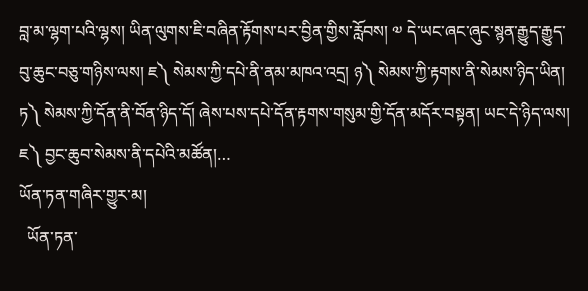བླ་མ་ལྷག་པའི་ལྷས། ཡིན་ལུགས་ཇི་བཞིན་རྟོགས་པར་བྱིན་གྱིས་རློབས། ༧ དེ་ཡང་ཞང་ཞུང་སྙན་རྒྱུད་རྒྱུད་བུ་ཆུང་བཅུ་གཉིས་ལས། ཇ༽ སེམས་ཀྱི་དཔེ་ནི་ནམ་མཁའ་འདྲ། ཉ༽ སེམས་ཀྱི་རྟགས་ནི་སེམས་ཉིད་ཡིན། ཏ༽ སེམས་ཀྱི་དོན་ནི་བོན་ཉིད་དོ། ཞེས་པས་དཔེ་དོན་རྟགས་གསུམ་གྱི་དོན་མདོར་བསྟན། ཡང་དེ་ཉིད་ལས། ཇ༽ བྱང་ཆུབ་སེམས་ནི་དཔེའི་མཚོན།…
ཡོན་ཏན་གཞིར་གྱུར་མ།
  ཡོན་ཏན་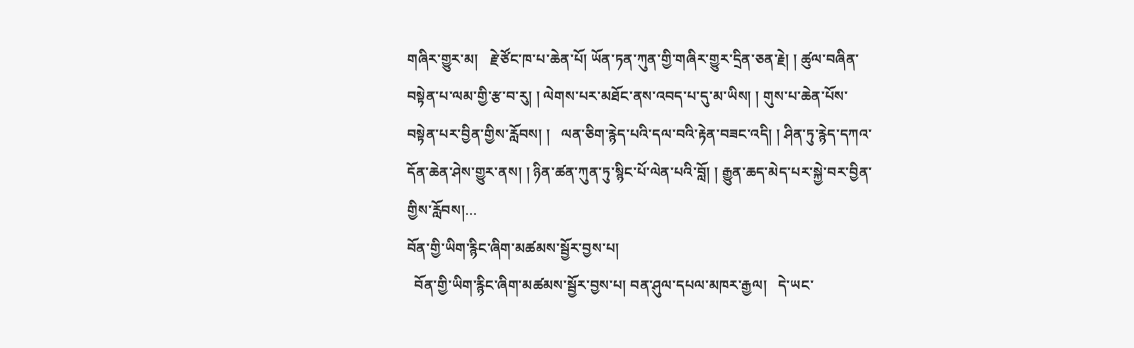གཞིར་གྱུར་མ།   རྗེ་ཙོང་ཁ་པ་ཆེན་པོ། ཡོན་ཏན་ཀུན་གྱི་གཞིར་གྱུར་དྲིན་ཅན་རྗེ། ། ཚུལ་བཞིན་བསྟེན་པ་ལམ་གྱི་རྩ་བ་རུ། ། ལེགས་པར་མཐོང་ནས་འབད་པ་དུ་མ་ཡིས། ། གུས་པ་ཆེན་པོས་བསྟེན་པར་བྱིན་གྱིས་རློབས། །   ལན་ཅིག་རྙེད་པའི་དལ་བའི་རྟེན་བཟང་འདི། ། ཤིན་ཏུ་རྙེད་དཀའ་དོན་ཆེན་ཤེས་གྱུར་ནས། ། ཉིན་ཚན་ཀུན་ཏུ་སྙིང་པོ་ལེན་པའི་བློ། ། རྒྱུན་ཆད་མེད་པར་སྐྱེ་བར་བྱིན་གྱིས་རློབས།…
བོན་གྱི་ཡིག་རྙིང་ཞིག་མཚམས་སྦྱོར་བྱས་པ།
  བོན་གྱི་ཡིག་རྙིང་ཞིག་མཚམས་སྦྱོར་བྱས་པ། བན་ཤུལ་དཔལ་མཁར་རྒྱལ།   དེ་ཡང་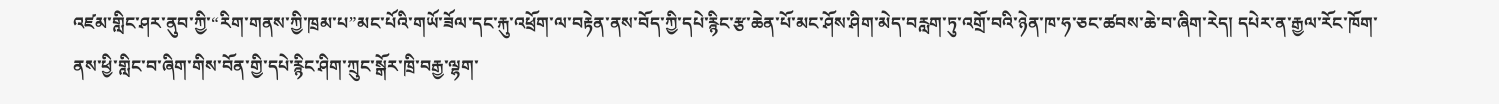འཛམ་གླིང་ཤར་ནུབ་ཀྱི་“རིག་གནས་ཀྱི་ཁྲམ་པ”མང་པོའི་གཡོ་ཟོལ་དང་རྐུ་འཕྲོག་ལ་བརྟེན་ནས་བོད་ཀྱི་དཔེ་རྙིང་རྩ་ཆེན་པོ་མང་ཤོས་ཤིག་མེད་བརླག་ཏུ་འགྲོ་བའི་ཉེན་ཁ་ཧ་ཅང་ཚབས་ཆེ་བ་ཞིག་རེད། དཔེར་ན་རྒྱལ་རོང་ཁོག་ནས་ཕྱི་གླིང་བ་ཞིག་གིས་བོན་གྱི་དཔེ་རྙིང་ཤིག་ཀྲུང་སྒོར་ཁྲི་བརྒྱ་ལྷག་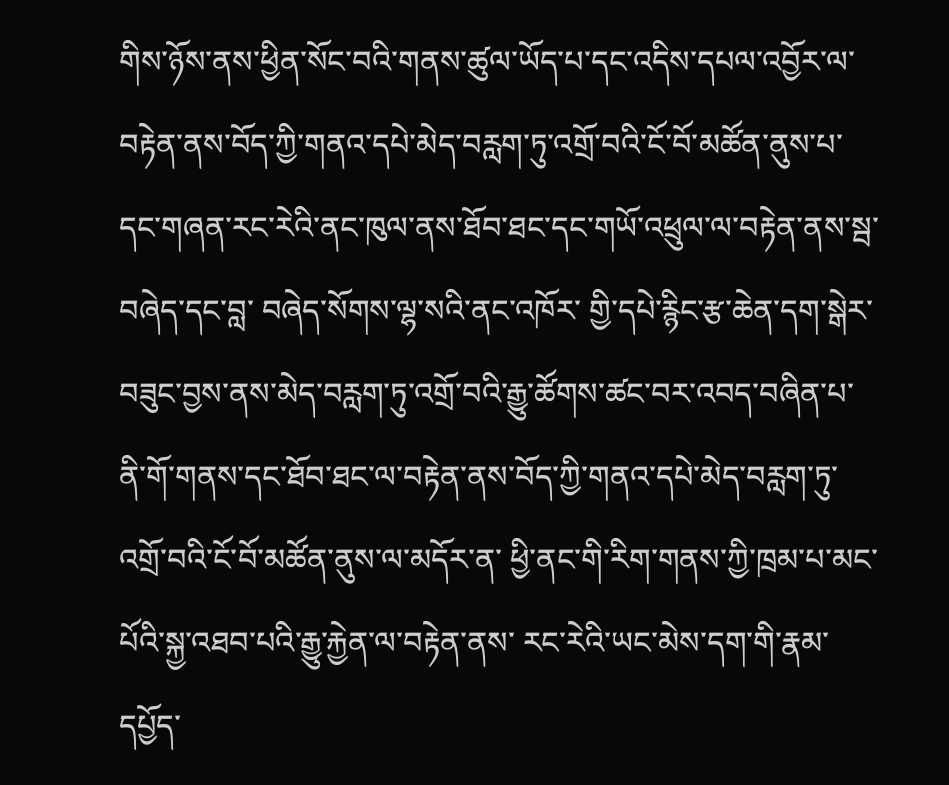གིས་ཉོས་ནས་ཕྱིན་སོང་བའི་གནས་ཚུལ་ཡོད་པ་དང་འདིས་དཔལ་འབྱོར་ལ་བརྟེན་ནས་བོད་ཀྱི་གནའ་དཔེ་མེད་བརླག་ཏུ་འགྲོ་བའི་ངོ་བོ་མཚོན་ནུས་པ་དང་གཞན་རང་རེའི་ནང་ཁུལ་ནས་ཐོབ་ཐང་དང་གཡོ་འཕྲུལ་ལ་བརྟེན་ནས་སྦ་བཞེད་དང་བླ་ བཞེད་སོགས་ལྷ་སའི་ནང་འཁོར་ གྱི་དཔེ་རྙིང་རྩ་ཆེན་དག་སྒེར་བཟུང་བྱས་ནས་མེད་བརླག་ཏུ་འགྲོ་བའི་རྒྱུ་ཚོགས་ཚང་བར་འབད་བཞིན་པ་ནི་གོ་གནས་དང་ཐོབ་ཐང་ལ་བརྟེན་ནས་བོད་ཀྱི་གནའ་དཔེ་མེད་བརླག་ཏུ་འགྲོ་བའི་ངོ་བོ་མཚོན་ནུས་ལ་མདོར་ན་ ཕྱི་ནང་གི་རིག་གནས་ཀྱི་ཁྲམ་པ་མང་པོའི་སྐྱ་འཐབ་པའི་རྒྱུ་རྐྱེན་ལ་བརྟེན་ནས་ རང་རེའི་ཡང་མེས་དག་གི་རྣམ་དཔྱོད་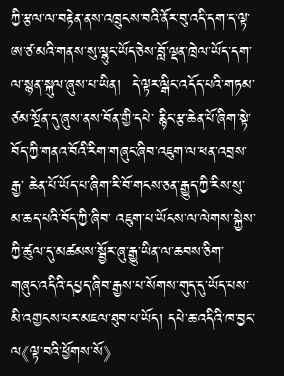ཀྱི་རྩལ་ལ་བརྟེན་ནས་འཁྲུངས་བའི་ནོར་བུ་འདི་དག་ད་ལྟ་ཨ་ཙ་མའི་གནས་སུ་ལྷུང་ཡོད་ཅེས་བློ་ལྡན་ཁྲེལ་ཡོད་དག་ལ་སྙན་སྐུལ་ཞུས་པ་ཡིན།  དེ་ལྟར་ལྒིང་འདོད་པའི་གཏམ་ཙམ་སྔོན་དུ་ཞུས་ནས་བོན་གྱི་དཔེ་ རྙིང་རྩ་ཆེན་པོ་ཞིག་སྟེ་བོད་ཀྱི་གནའ་བོའི་རིག་གཞུང་ཞིབ་འཇུག་ལ་ཕན་འབྲས་རྒྱ་ ཆེན་པོ་ཡོད་པ་ཞིག་རི་བོ་གངས་ཅན་རྒྱུད་ཀྱི་རིས་སུ་མ་ཆད་པའི་བོད་ཀྱི་ཞིབ་ འཇུག་པ་ཡོངས་ལ་ལེགས་སྐྱེས་ཀྱི་ཚུལ་དུ་མཚམས་སྦྱོར་ཞུ་རྒྱུ་ཡིན་ལ་ཆབས་ཅིག་ གཞུང་འདིའི་དཔྱད་ཞིབ་རྒྱས་པ་སོགས་གུད་དུ་ཡོད་པས་མི་འགྱངས་པར་མཇལ་ཐུབ་པ་ཡོད། དཔེ་ཆ་འདིའི་ཁ་བྱང་ལ《ལྟ་བའི་ཕྱོགས་སོ》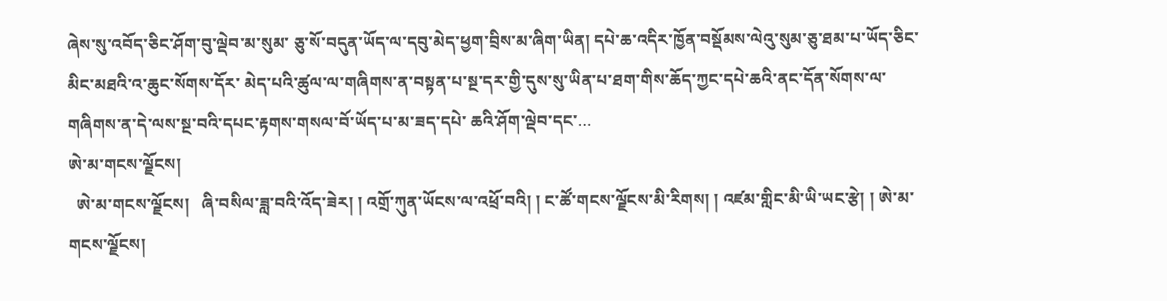ཞེས་སུ་འབོད་ཅིང་ཤོག་བུ་ལྡེབ་མ་སུམ་ ཅུ་སོ་བདུན་ཡོད་ལ་དབུ་མེད་ཕྱག་བྲིས་མ་ཞིག་ཡིན། དཔེ་ཆ་འདིར་ཁྱོན་བསྡོམས་ལེའུ་སུམ་ཅུ་ཐམ་པ་ཡོད་ཅིང་མིང་མཐའི་འ་ཆུང་སོགས་དོར་ མེད་པའི་ཚུལ་ལ་གཞིགས་ན་བསྟན་པ་སྔ་དར་གྱི་དུས་སུ་ཡིན་པ་ཐག་གིས་ཆོད་ཀྱང་དཔེ་ཆའི་ནང་དོན་སོགས་ལ་གཞིགས་ན་དེ་ལས་སྔ་བའི་དཔང་རྟགས་གསལ་བོ་ཡོད་པ་མ་ཟད་དཔེ་ ཆའི་ཤོག་ལྡེབ་དང་…
ཨེ་མ་གངས་ལྗོངས།
  ཨེ་མ་གངས་ལྗོངས།   ཞི་བསིལ་ཟླ་བའི་འོད་ཟེར། ། འགྲོ་ཀུན་ཡོངས་ལ་འཕྲོ་བའི། ། ང་ཚོ་གངས་ལྗོངས་མི་རིགས། ། འཛམ་གླིང་མི་ཡི་ཡང་རྩེ། ། ཨེ་མ་གངས་ལྗོངས།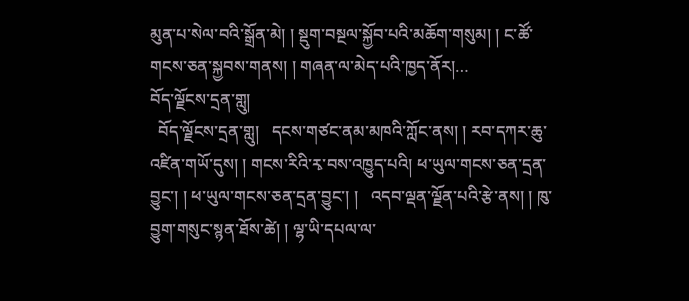མུན་པ་སེལ་བའི་སྒྲོན་མེ། ། སྡུག་བསྔལ་སྐྱོབ་པའི་མཆོག་གསུམ། ། ང་ཚོ་གངས་ཅན་སྐྱབས་གནས། ། གཞན་ལ་མེད་པའི་ཁྱད་ནོར།…
བོད་ལྗོངས་དྲན་གླུ།
  བོད་ལྗོངས་དྲན་གླུ།   དངས་གཙང་ནམ་མཁའི་ཀློང་ནས། ། རབ་དཀར་ཆུ་འཛིན་གཡོ་དུས། ། གངས་རིའི་རྭ་བས་འཁྱུད་པའི། ཕ་ཡུལ་གངས་ཅན་དྲན་བྱུང་། ། ཕ་ཡུལ་གངས་ཅན་དྲན་བྱུང་། །   འདབ་ལྡན་ལྗོན་པའི་རྩེ་ནས། ། ཁུ་བྱུག་གསུང་སྙན་ཐོས་ཚེ། ། ལྷ་ཡི་དཔལ་ལ་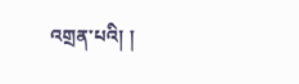འགྲན་པའི། །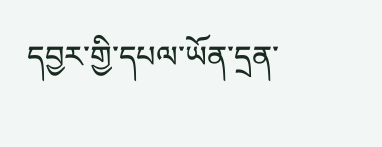དབྱར་གྱི་དཔལ་ཡོན་དྲན་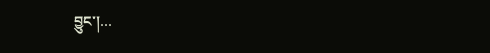བྱུང་།…